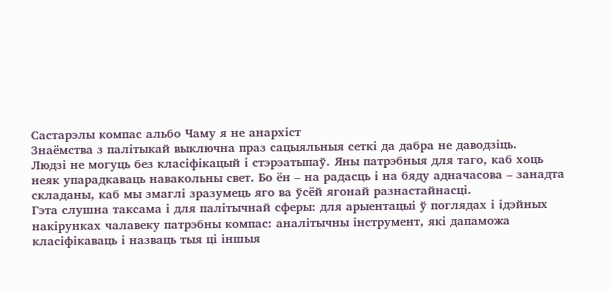Састарэлы компас альбо Чаму я не анархіст
Знаёмства з палітыкай выключна праз сацыяльныя сеткі да дабра не даводзіць.
Людзі не могуць без класіфікацый і стэрэатыпаў. Яны патрэбныя для таго, каб хоць неяк упарадкаваць навакольны свет. Бо ён – на радасць і на бяду адначасова – занадта складаны, каб мы змаглі зразумець яго ва ўсёй ягонай разнастайнасці.
Гэта слушна таксама і для палітычнай сферы: для арыентацыі ў поглядах і ідэйных накірунках чалавеку патрэбны компас: аналітычны інструмент, які дапаможа класіфікаваць і назваць тыя ці іншыя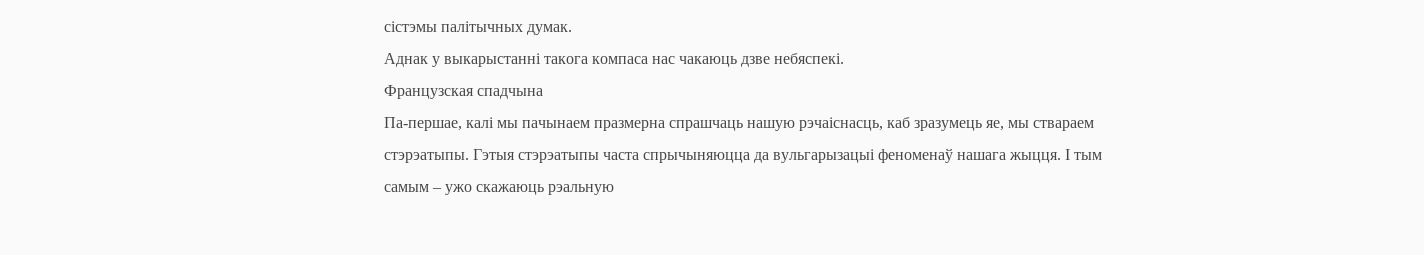сістэмы палітычных думак.
Аднак у выкарыстанні такога компаса нас чакаюць дзве небяспекі.
Французская спадчына
Па-першае, калі мы пачынаем празмерна спрашчаць нашую рэчаіснасць, каб зразумець яе, мы ствараем стэрэатыпы. Гэтыя стэрэатыпы часта спрычыняюцца да вульгарызацыі феноменаў нашага жыцця. І тым самым – ужо скажаюць рэальную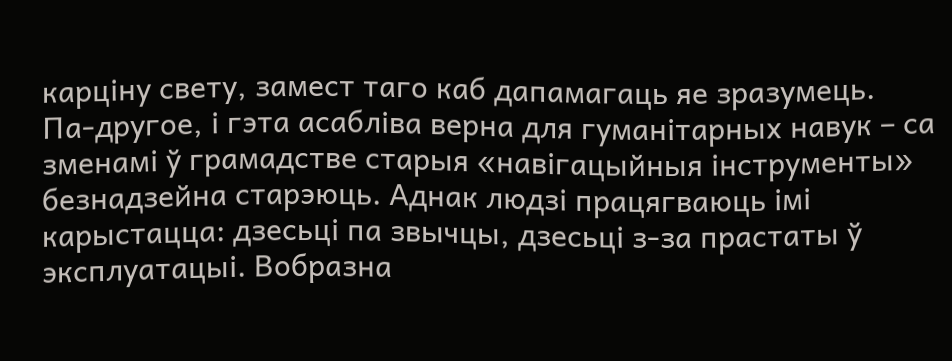карціну свету, замест таго каб дапамагаць яе зразумець.
Па-другое, і гэта асабліва верна для гуманітарных навук – са зменамі ў грамадстве старыя «навігацыйныя інструменты» безнадзейна старэюць. Аднак людзі працягваюць імі карыстацца: дзесьці па звычцы, дзесьці з-за прастаты ў эксплуатацыі. Вобразна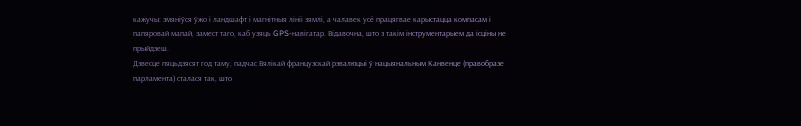кажучы: змяніўся ўжо і ландшафт і магнітныя лініі зямлі, а чалавек усё працягвае карыстацца компасам і папяровай мапай, замест таго, каб узяць GPS-навігатар. Відавочна, што з такім інструментарыем да ісціны не прыйдзеш.
Дзвесце пяцьдзясят год таму, падчас Вялікай французскай рэвалюцыі ў нацыянальным Канвенце (правобразе парламента) сталася так, што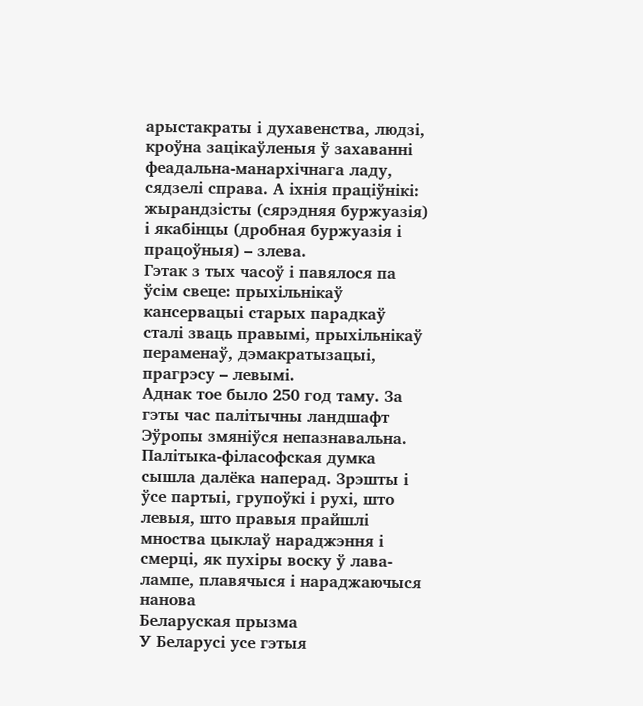арыстакраты і духавенства, людзі, кроўна зацікаўленыя ў захаванні феадальна-манархічнага ладу, сядзелі справа. А іхнія праціўнікі: жырандзісты (сярэдняя буржуазія) і якабінцы (дробная буржуазія і працоўныя) – злева.
Гэтак з тых часоў і павялося па ўсім свеце: прыхільнікаў кансервацыі старых парадкаў сталі зваць правымі, прыхільнікаў пераменаў, дэмакратызацыі, прагрэсу – левымі.
Аднак тое было 250 год таму. За гэты час палітычны ландшафт Эўропы змяніўся непазнавальна. Палітыка-філасофская думка сышла далёка наперад. Зрэшты і ўсе партыі, групоўкі і рухі, што левыя, што правыя прайшлі мноства цыклаў нараджэння і смерці, як пухіры воску ў лава-лампе, плавячыся і нараджаючыся нанова
Беларуская прызма
У Беларусі усе гэтыя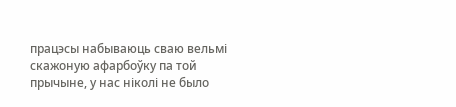працэсы набываюць сваю вельмі скажоную афарбоўку па той прычыне, у нас ніколі не было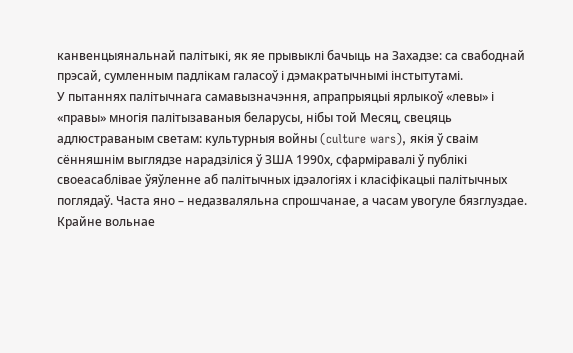канвенцыянальнай палітыкі, як яе прывыклі бачыць на Захадзе: са свабоднай прэсай, сумленным падлікам галасоў і дэмакратычнымі інстытутамі.
У пытаннях палітычнага самавызначэння, апрапрыяцыі ярлыкоў «левы» і «правы» многія палітызаваныя беларусы, нібы той Месяц, свецяць адлюстраваным светам: культурныя войны (culture wars), якія ў сваім сённяшнім выглядзе нарадзіліся ў ЗША 1990х, сфарміравалі ў публікі своеасаблівае ўяўленне аб палітычных ідэалогіях і класіфікацыі палітычных поглядаў. Часта яно – недазваляльна спрошчанае, а часам увогуле бязглуздае. Крайне вольнае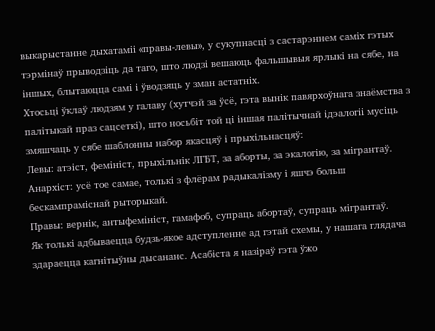выкарыстанне дыхатаміі «правы-левы», у сукупнасці з састарэннем саміх гэтых тэрмінаў прыводзіць да таго, што людзі вешаюць фальшывыя ярлыкі на сябе, на іншых, блытаюцца самі і ўводзяць у зман астатніх.
Хтосьці ўклаў людзям у галаву (хутчэй за ўсё, гэта вынік павярхоўнага знаёмства з палітыкай праз сацсеткі), што носьбіт той ці іншая палітычнай ідэалогіі мусіць змяшчаць у сябе шаблонны набор якасцяў і прыхільнасцяў:
Левы: атэіст, фемініст, прыхільнік ЛГБТ, за аборты, за экалогію, за мігрантаў.
Анархіст: усё тое самае, толькі з флёрам радыкалізму і яшчэ больш бескампраміснай рыторыкай.
Правы: вернік, антыфемініст, гамафоб, супраць абортаў, супраць мігрантаў.
Як толькі адбываецца будзь-якое адступленне ад гэтай схемы, у нашага глядача здараецца кагнітыўны дысананс. Асабіста я назіраў гэта ўжо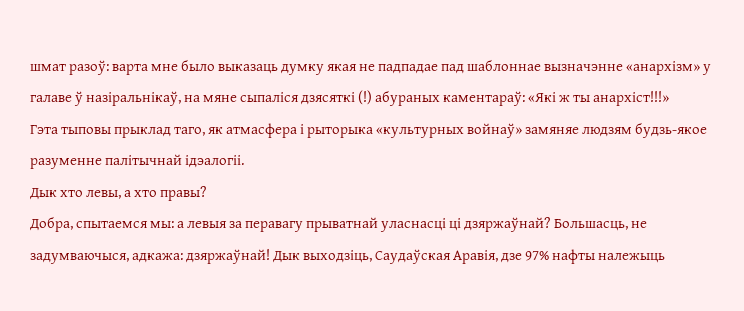шмат разоў: варта мне было выказаць думку якая не падпадае пад шаблоннае вызначэнне «анархізм» у галаве ў назіральнікаў, на мяне сыпаліся дзясяткі (!) абураных каментараў: «Які ж ты анархіст!!!»
Гэта тыповы прыклад таго, як атмасфера і рыторыка «культурных войнаў» замяняе людзям будзь-якое разуменне палітычнай ідэалогіі.
Дык хто левы, а хто правы?
Добра, спытаемся мы: а левыя за перавагу прыватнай уласнасці ці дзяржаўнай? Большасць, не задумваючыся, адкажа: дзяржаўнай! Дык выходзіць, Саудаўская Аравія, дзе 97% нафты належыць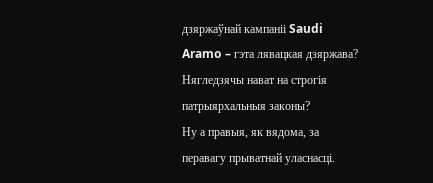дзяржаўнай кампаніі Saudi Aramo – гэта лявацкая дзяржава? Нягледзячы нават на строгія патрыярхальныя законы?
Ну а правыя, як вядома, за перавагу прыватнай уласнасці.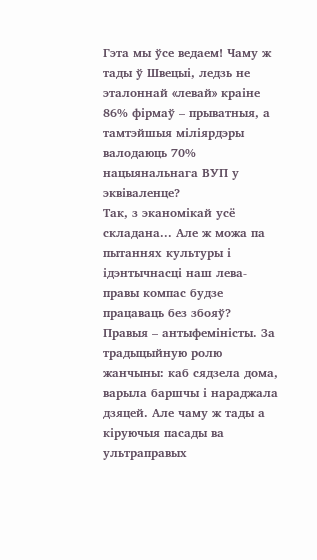Гэта мы ўсе ведаем! Чаму ж тады ў Швецыі, ледзь не эталоннай «левай» краіне 86% фірмаў – прыватныя, а тамтэйшыя міліярдэры валодаюць 70% нацыянальнага ВУП у эквіваленце?
Так, з эканомікай усё складана... Але ж можа па пытаннях культуры і ідэнтычнасці наш лева-правы компас будзе працаваць без збояў?
Правыя – антыфеміністы. За традыцыйную ролю жанчыны: каб сядзела дома, варыла баршчы і нараджала дзяцей. Але чаму ж тады а кіруючыя пасады ва ультраправых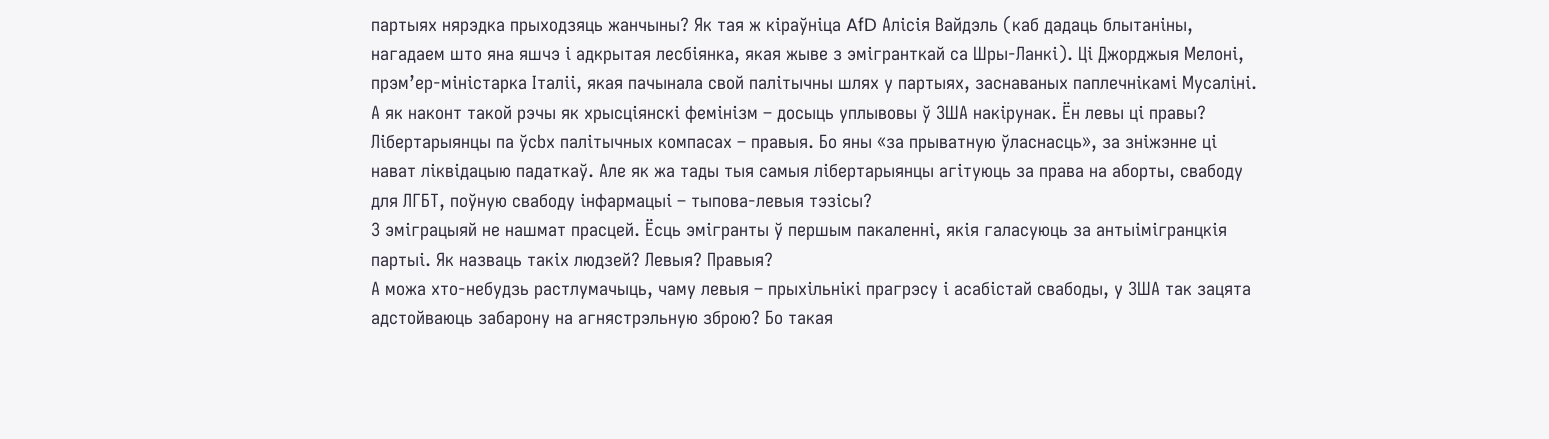партыях нярэдка прыходзяць жанчыны? Як тая ж кіраўніца AfD Алісія Вайдэль (каб дадаць блытаніны, нагадаем што яна яшчэ і адкрытая лесбіянка, якая жыве з эмігранткай са Шры-Ланкі). Ці Джорджыя Мелоні, прэм’ер-міністарка Італіі, якая пачынала свой палітычны шлях у партыях, заснаваных паплечнікамі Мусаліні.
А як наконт такой рэчы як хрысціянскі фемінізм – досыць уплывовы ў ЗША накірунак. Ён левы ці правы?
Лібертарыянцы па ўсbх палітычных компасах – правыя. Бо яны «за прыватную ўласнасць», за зніжэнне ці нават ліквідацыю падаткаў. Але як жа тады тыя самыя лібертарыянцы агітуюць за права на аборты, свабоду для ЛГБТ, поўную свабоду інфармацыі – тыпова-левыя тэзісы?
З эміграцыяй не нашмат прасцей. Ёсць эмігранты ў першым пакаленні, якія галасуюць за антыімігранцкія партыі. Як назваць такіх людзей? Левыя? Правыя?
А можа хто-небудзь растлумачыць, чаму левыя – прыхільнікі прагрэсу і асабістай свабоды, у ЗША так зацята адстойваюць забарону на агнястрэльную зброю? Бо такая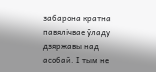забарона кратна павялічвае ўладу дзяржавы над асобай. І тым не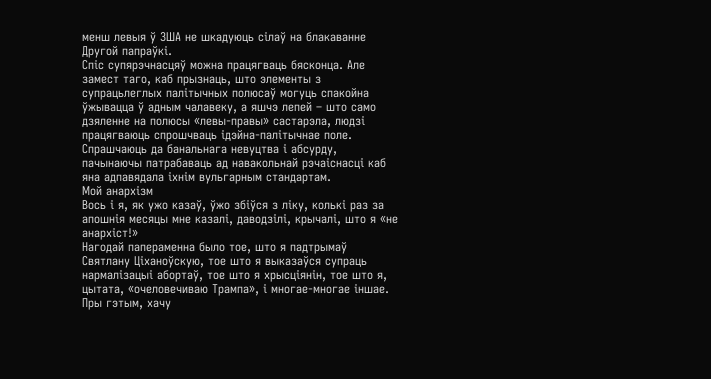менш левыя ў ЗША не шкадуюць сілаў на блакаванне Другой папраўкі.
Спіс супярэчнасцяў можна працягваць бясконца. Але замест таго, каб прызнаць, што элементы з супрацьлеглых палітычных полюсаў могуць спакойна ўжывацца ў адным чалавеку, а яшчэ лепей – што само дзяленне на полюсы «левы-правы» састарэла, людзі працягваюць спрошчваць ідэйна-палітычнае поле. Спрашчаюць да банальнага невуцтва і абсурду, пачынаючы патрабаваць ад навакольнай рэчаіснасці каб яна адпавядала іхнім вульгарным стандартам.
Мой анархізм
Вось і я, як ужо казаў, ўжо збіўся з ліку, колькі раз за апошнія месяцы мне казалі, даводзілі, крычалі, што я «не анархіст!»
Нагодай папераменна было тое, што я падтрымаў Святлану Ціханоўскую, тое што я выказаўся супраць нармалізацыі абортаў, тое што я хрысціянін, тое што я, цытата, «очеловечиваю Трампа», і многае-многае іншае.
Пры гэтым, хачу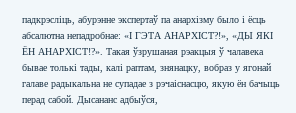падкрэсліць, абурэнне экспертаў па анархізму было і ёсць абсалютна непадробнае: «І ГЭТА АНАРХІСТ?!», «ДЫ ЯКІ ЁН АНАРХІСТ!?». Такая ўзрушаная рэакцыя ў чалавека бывае толькі тады, калі раптам, знянацку, вобраз у ягонай галаве радыкальна не супадае з рэчаіснасцю, якую ён бачыць перад сабой. Дысананс адбыўся,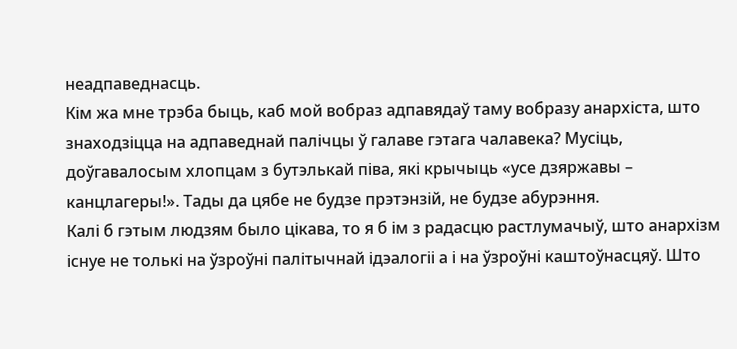неадпаведнасць.
Кім жа мне трэба быць, каб мой вобраз адпавядаў таму вобразу анархіста, што знаходзіцца на адпаведнай палічцы ў галаве гэтага чалавека? Мусіць, доўгавалосым хлопцам з бутэлькай піва, які крычыць «усе дзяржавы – канцлагеры!». Тады да цябе не будзе прэтэнзій, не будзе абурэння.
Калі б гэтым людзям было цікава, то я б ім з радасцю растлумачыў, што анархізм існуе не толькі на ўзроўні палітычнай ідэалогіі а і на ўзроўні каштоўнасцяў. Што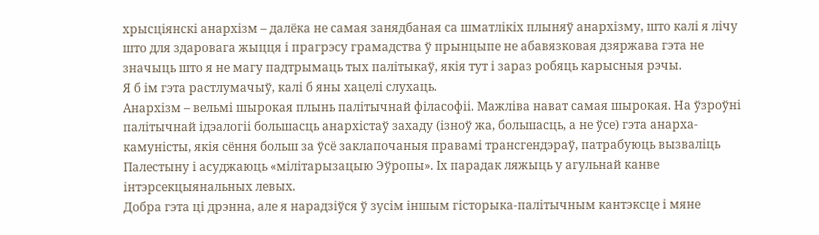хрысціянскі анархізм – далёка не самая занядбаная са шматлікіх плыняў анархізму, што калі я лічу што для здаровага жыцця і прагрэсу грамадства ў прынцыпе не абавязковая дзяржава гэта не значыць што я не магу падтрымаць тых палітыкаў, якія тут і зараз робяць карысныя рэчы.
Я б ім гэта растлумачыў, калі б яны хацелі слухаць.
Анархізм – вельмі шырокая плынь палітычнай філасофіі. Мажліва нават самая шырокая. На ўзроўні палітычнай ідэалогіі большасць анархістаў захаду (ізноў жа, большасць, а не ўсе) гэта анарха-камуністы, якія сёння больш за ўсё заклапочаныя правамі трансгендэраў, патрабуюць вызваліць Палестыну і асуджаюць «мілітарызацыю Эўропы». Іх парадак ляжыць у агульнай канве інтэрсекцыянальных левых.
Добра гэта ці дрэнна, але я нарадзіўся ў зусім іншым гісторыка-палітычным кантэксце і мяне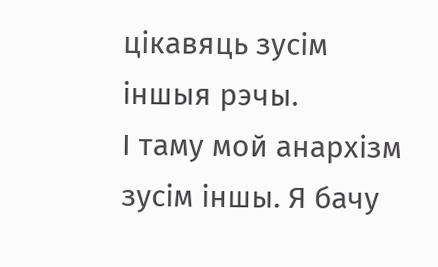цікавяць зусім іншыя рэчы.
І таму мой анархізм зусім іншы. Я бачу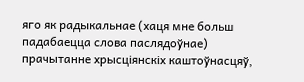яго як радыкальнае (хаця мне больш падабаецца слова паслядоўнае) прачытанне хрысціянскіх каштоўнасцяў,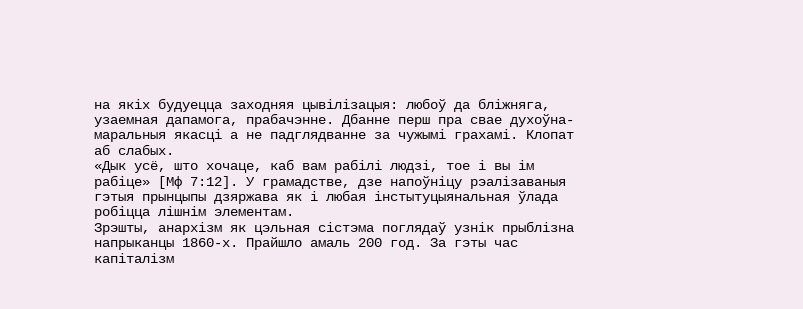на якіх будуецца заходняя цывілізацыя: любоў да бліжняга, узаемная дапамога, прабачэнне. Дбанне перш пра свае духоўна-маральныя якасці а не падглядванне за чужымі грахамі. Клопат аб слабых.
«Дык усё, што хочаце, каб вам рабілі людзі, тое і вы ім рабіце» [Мф 7:12]. У грамадстве, дзе напоўніцу рэалізаваныя гэтыя прынцыпы дзяржава як і любая інстытуцыянальная ўлада робіцца лішнім элементам.
Зрэшты, анархізм як цэльная сістэма поглядаў узнік прыблізна напрыканцы 1860-х. Прайшло амаль 200 год. За гэты час капіталізм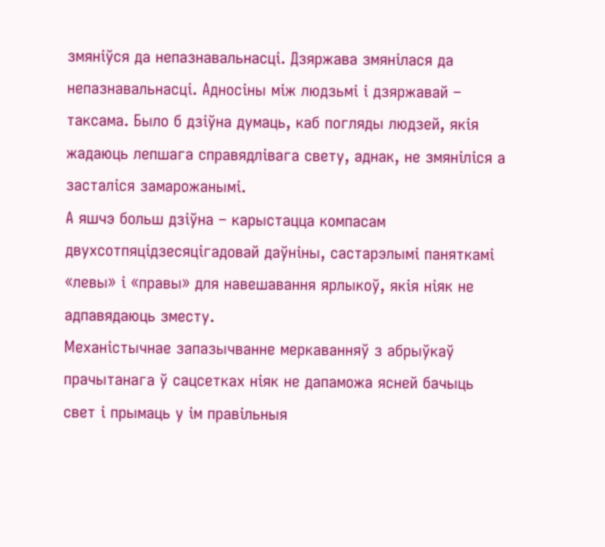змяніўся да непазнавальнасці. Дзяржава змянілася да непазнавальнасці. Адносіны між людзьмі і дзяржавай – таксама. Было б дзіўна думаць, каб погляды людзей, якія жадаюць лепшага справядлівага свету, аднак, не змяніліся а засталіся замарожанымі.
А яшчэ больш дзіўна – карыстацца компасам двухсотпяцідзесяцігадовай даўніны, састарэлымі паняткамі «левы» і «правы» для навешавання ярлыкоў, якія ніяк не адпавядаюць зместу.
Механістычнае запазычванне меркаванняў з абрыўкаў прачытанага ў сацсетках ніяк не дапаможа ясней бачыць свет і прымаць у ім правільныя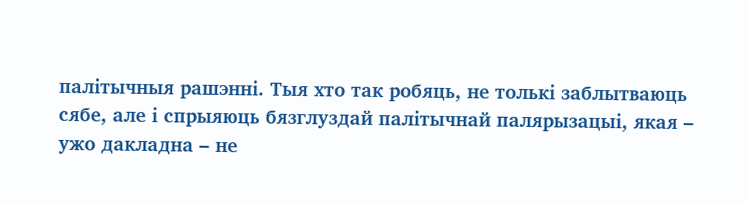палітычныя рашэнні. Тыя хто так робяць, не толькі заблытваюць сябе, але і спрыяюць бязглуздай палітычнай палярызацыі, якая – ужо дакладна – не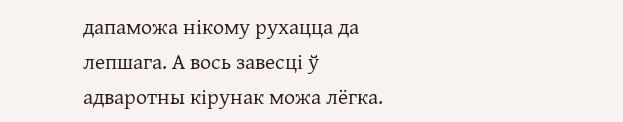дапаможа нікому рухацца да лепшага. А вось завесці ў адваротны кірунак можа лёгка.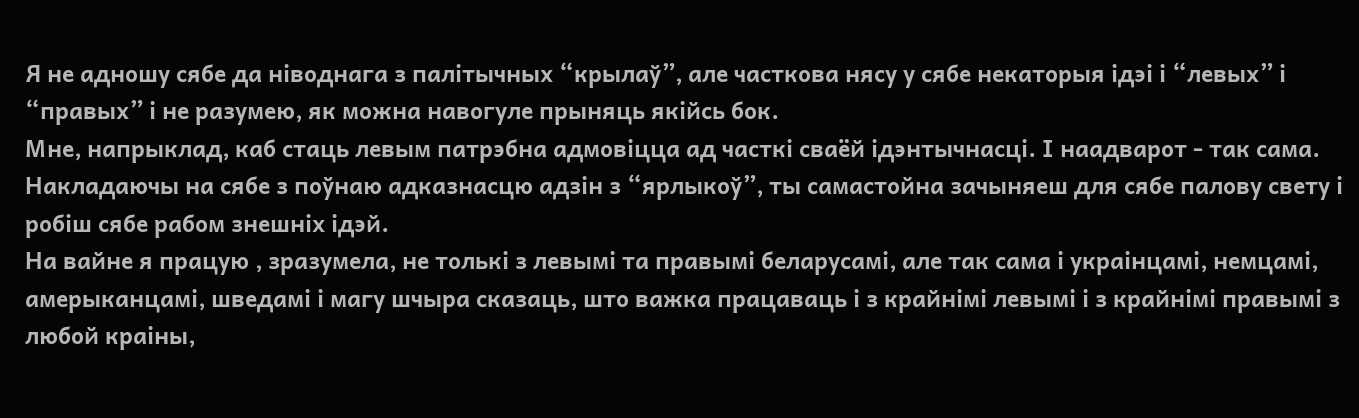Я не адношу сябе да ніводнага з палітычных “крылаў”, але часткова нясу у сябе некаторыя ідэі і “левых” і “правых” і не разумею, як можна навогуле прыняць якійсь бок.
Мне, напрыклад, каб стаць левым патрэбна адмовіцца ад часткі сваёй ідэнтычнасці. І наадварот - так сама.
Накладаючы на сябе з поўнаю адказнасцю адзін з “ярлыкоў”, ты самастойна зачыняеш для сябе палову свету і робіш сябе рабом знешніх ідэй.
На вайне я працую , зразумела, не толькі з левымі та правымі беларусамі, але так сама і украінцамі, немцамі, амерыканцамі, шведамі і магу шчыра сказаць, што важка працаваць і з крайнімі левымі і з крайнімі правымі з любой краіны,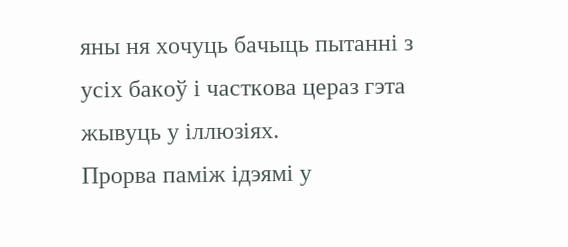яны ня хочуць бачыць пытанні з усіх бакоў і часткова цераз гэта жывуць у іллюзіях.
Прорва паміж ідэямі у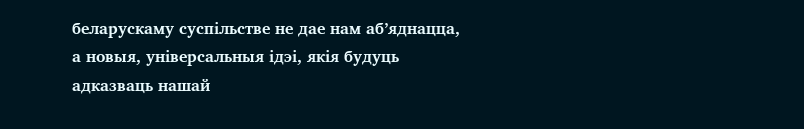беларускаму суспільстве не дае нам аб’яднацца, а новыя, універсальныя ідэі, якія будуць адказваць нашай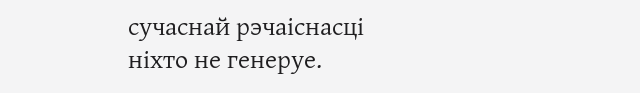сучаснай рэчаіснасці ніхто не генеруе.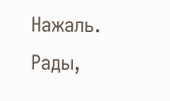Нажаль.
Рады,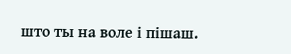што ты на воле і пішаш.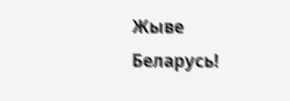Жыве Беларусь!